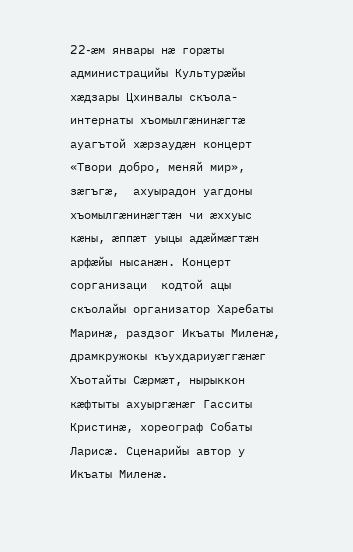22-æм январы нæ горæты администрацийы Культурæйы хæдзары Цхинвалы скъола-интернаты хъомылгæнинæгтæ ауагътой хæрзаудæн концерт «Твори добро, меняй мир», зæгъгæ,  ахуырадон уагдоны хъомылгæнинæгтæн чи æххуыс кæны, æппæт уыцы адæймæгтæн арфæйы нысанæн. Концерт сорганизаци  кодтой ацы скъолайы организатор Харебаты Маринæ, раздзог Икъаты Миленæ, драмкружокы къухдариуæггæнæг Хъотайты Сæрмæт, нырыккон кæфтыты ахуыргæнæг Гасситы Кристинæ, хореограф Собаты Ларисæ. Сценарийы автор у Икъаты Миленæ.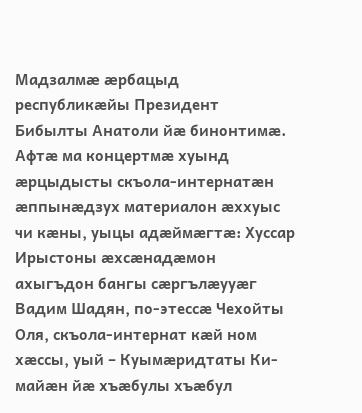Мадзалмæ æрбацыд республикæйы Президент Бибылты Анатоли йæ бинонтимæ. Афтæ ма концертмæ хуынд æрцыдысты скъола-интернатæн æппынæдзух материалон æххуыс чи кæны, уыцы адæймæгтæ: Хуссар Ирыстоны æхсæнадæмон ахыгъдон бангы сæргълæууæг Вадим Шадян, по-этессæ Чехойты Оля, скъола-интернат кæй ном хæссы, уый – Куымæридтаты Ки-майæн йæ хъæбулы хъæбул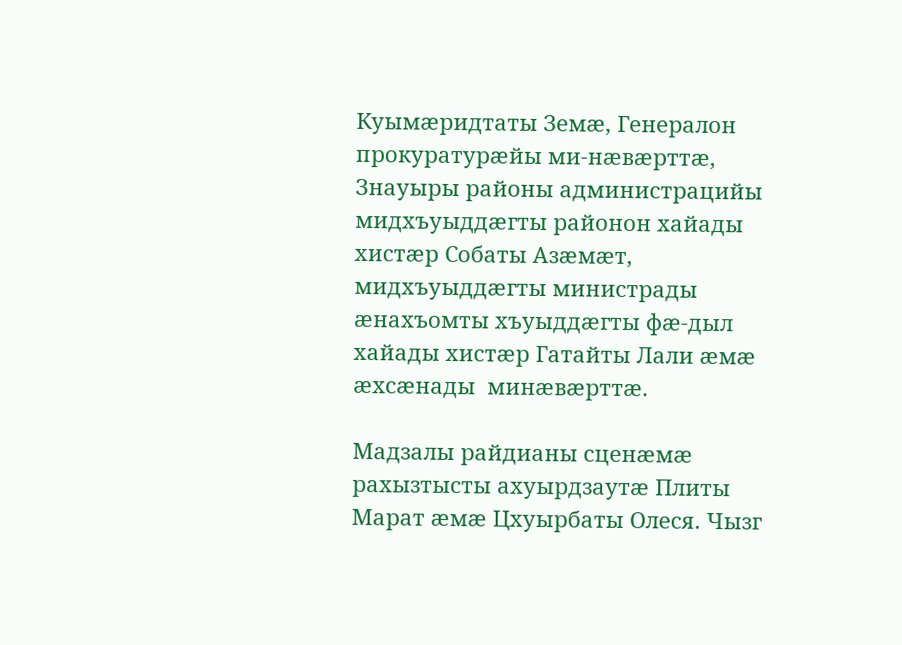Куымæридтаты Земæ, Генералон прокуратурæйы ми-нæвæрттæ, Знауыры районы администрацийы мидхъуыддæгты районон хайады хистæр Собаты Азæмæт, мидхъуыддæгты министрады æнахъомты хъуыддæгты фæ-дыл хайады хистæр Гатайты Лали æмæ æхсæнады  минæвæрттæ.

Мадзалы райдианы сценæмæ рахызтысты ахуырдзаутæ Плиты Марат æмæ Цхуырбаты Олеся. Чызг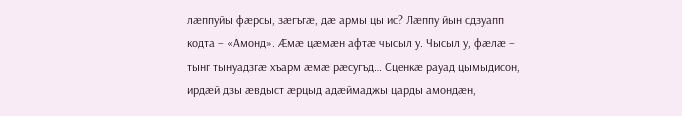лæппуйы фæрсы, зæгъгæ, дæ армы цы ис? Лæппу йын сдзуапп кодта – «Амонд». Æмæ цæмæн афтæ чысыл у. Чысыл у, фæлæ – тынг тынуадзгæ хъарм æмæ рæсугъд… Сценкæ рауад цымыдисон, ирдæй дзы æвдыст æрцыд адæймаджы царды амондæн,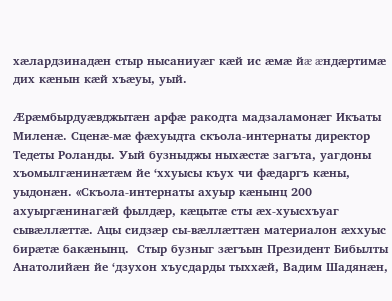хæлардзинадæн стыр нысаниуæг кæй ис æмæ йæ æндæртимæ дих кæнын кæй хъæуы, уый.

Æрæмбырдуæвджытæн арфæ ракодта мадзаламонæг Икъаты Миленæ. Сценæ-мæ фæхуыдта скъола-интернаты директор Тедеты Роланды. Уый бузныджы ныхæстæ загъта, уагдоны хъомылгæнинæтæм йе ‘ххуысы къух чи фæдаргъ кæны, уыдонæн. «Скъола-интернаты ахуыр кæнынц 200 ахуыргæнинагæй фылдæр, кæцытæ сты æх-хуысхъуаг сывæллæттæ. Ацы сидзæр сы-вæллæттæн материалон æххуыс бирæтæ бакæнынц.  Стыр бузныг зæгъын Президент Бибылты Анатолийæн йе ‘дзухон хъусдарды тыххæй, Вадим Шадянæн,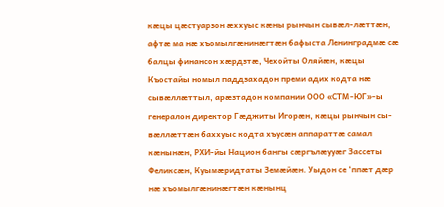кæцы цæстуарзон æххуыс кæны рынчын сывæл-лæттæн, афтæ ма нæ хъомылгæнинæгтæн бафыста Ленинградмæ сæ балцы финансон хæрдзтæ, Чехойты Оляйæн, кæцы Къостайы номыл паддзахадон преми адих кодта нæ сывæллæттыл, арæзтадон компании ООО «СТМ-ЮГ»-ы генералон директор Гæджиты Игорæн, кæцы рынчын сы-вæллæттæн баххуыс кодта хъусæн аппараттæ самал кæнынæн, РХИ-йы Национ бангы сæргълæууæг Зассеты Феликсæн, Куымæридтаты Земæйæн. Уыдон се ‘ппæт дæр нæ хъомылгæнинæгтæн кæнынц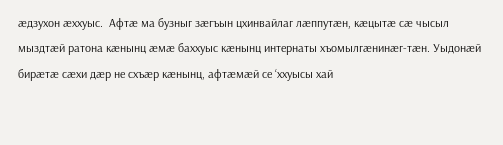æдзухон æххуыс.  Афтæ ма бузныг зæгъын цхинвайлаг лæппутæн, кæцытæ сæ чысыл мыздтæй ратона кæнынц æмæ баххуыс кæнынц интернаты хъомылгæнинæг-тæн. Уыдонæй бирæтæ сæхи дæр не схъæр кæнынц, афтæмæй се ‘ххуысы хай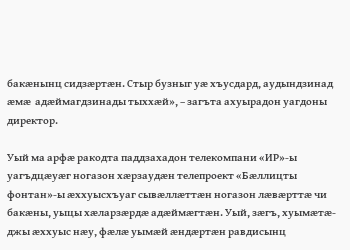бакæнынц сидзæртæн. Стыр бузныг уæ хъусдард, аудындзинад æмæ  адæймагдзинады тыххæй», – загъта ахуырадон уагдоны директор.

Уый ма арфæ ракодта паддзахадон телекомпани «ИР»-ы уагъдцæуæг ногазон хæрзаудæн телепроект «Бæллицты фонтан»-ы æххуысхъуаг сывæллæттæн ногазон лæвæрттæ чи бакæны, уыцы хæларзæрдæ адæймæгтæн. Уый, зæгъ, хуымæтæ-джы æххуыс нæу, фæлæ уымæй æндæртæн равдисынц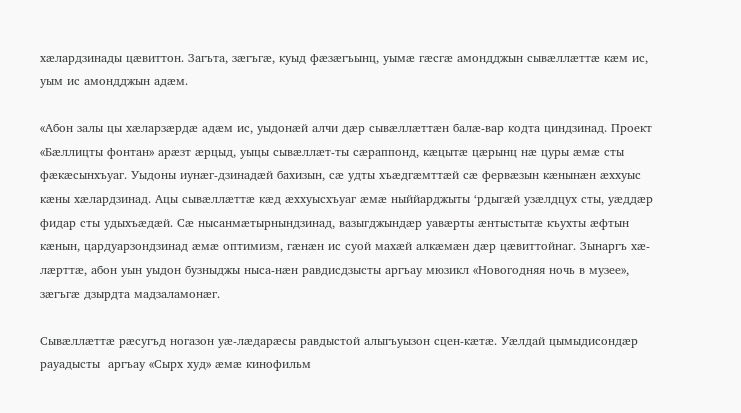хæлардзинады цæвиттон. Загъта, зæгъгæ, куыд фæзæгъынц, уымæ гæсгæ амондджын сывæллæттæ кæм ис, уым ис амондджын адæм.

«Абон залы цы хæларзæрдæ адæм ис, уыдонæй алчи дæр сывæллæттæн балæ-вар кодта циндзинад. Проект «Бæллицты фонтан» арæзт æрцыд, уыцы сывæллæт-ты сæраппонд, кæцытæ цæрынц нæ цуры æмæ сты фæкæсынхъуаг. Уыдоны иунæг-дзинадæй бахизын, сæ удты хъæдгæмттæй сæ фервæзын кæнынæн æххуыс кæны хæлардзинад. Ацы сывæллæттæ кæд æххуысхъуаг æмæ ныййарджыты ‘рдыгæй узæлдцух сты, уæддæр фидар сты удыхъæдæй. Сæ нысанмæтырнындзинад, вазыгджындæр уавæрты æнтыстытæ къухты æфтын кæнын, цардуарзондзинад æмæ оптимизм, гæнæн ис суой махæй алкæмæн дæр цæвиттойнаг. Зынаргъ хæ-лæрттæ, абон уын уыдон бузныджы ныса-нæн равдисдзысты аргъау мюзикл «Новогодняя ночь в музее», зæгъгæ дзырдта мадзаламонæг.

Сывæллæттæ рæсугъд ногазон уæ-лæдарæсы равдыстой алыгъуызон сцен-кæтæ. Уæлдай цымыдисондæр рауадысты  аргъау «Сырх худ» æмæ кинофильм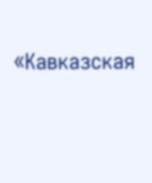«Кавказская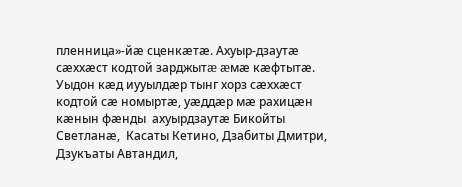пленница»-йæ сценкæтæ. Ахуыр-дзаутæ сæххæст кодтой зарджытæ æмæ кæфтытæ. Уыдон кæд иууылдæр тынг хорз сæххæст кодтой сæ номыртæ, уæддæр мæ рахицæн кæнын фæнды  ахуырдзаутæ Бикойты Светланæ,  Касаты Кетино, Дзабиты Дмитри, Дзукъаты Автандил,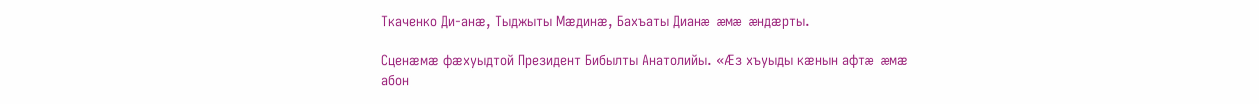Ткаченко Ди-анæ, Тыджыты Мæдинæ, Бахъаты Дианæ æмæ æндæрты.

Сценæмæ фæхуыдтой Президент Бибылты Анатолийы. «Æз хъуыды кæнын афтæ æмæ абон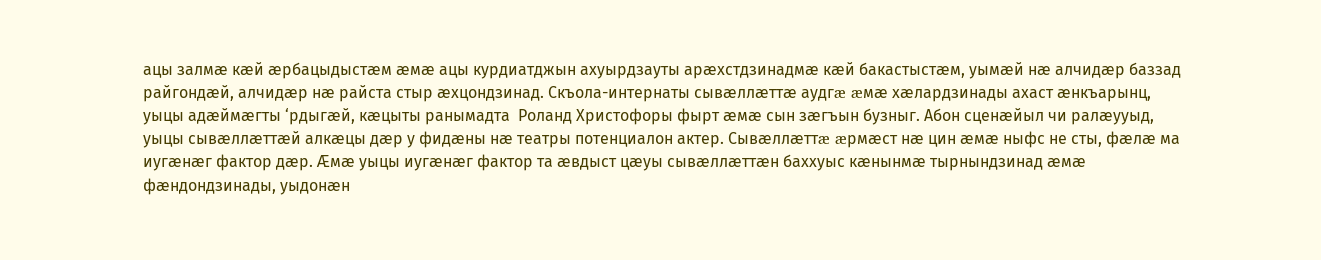ацы залмæ кæй æрбацыдыстæм æмæ ацы курдиатджын ахуырдзауты арæхстдзинадмæ кæй бакастыстæм, уымæй нæ алчидæр баззад райгондæй, алчидæр нæ райста стыр æхцондзинад. Скъола-интернаты сывæллæттæ аудгæ æмæ хæлардзинады ахаст æнкъарынц, уыцы адæймæгты ‘рдыгæй, кæцыты ранымадта  Роланд Христофоры фырт æмæ сын зæгъын бузныг. Абон сценæйыл чи ралæууыд, уыцы сывæллæттæй алкæцы дæр у фидæны нæ театры потенциалон актер. Сывæллæттæ æрмæст нæ цин æмæ ныфс не сты, фæлæ ма иугæнæг фактор дæр. Æмæ уыцы иугæнæг фактор та æвдыст цæуы сывæллæттæн баххуыс кæнынмæ тырнындзинад æмæ фæндондзинады, уыдонæн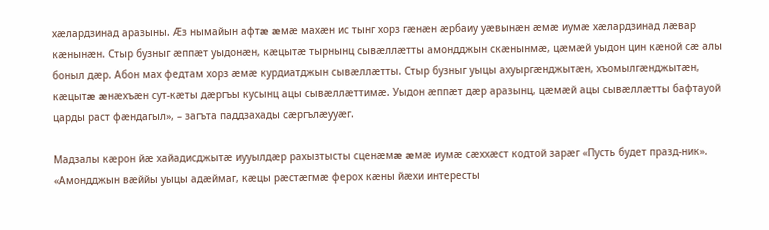хæлардзинад аразыны. Æз нымайын афтæ æмæ махæн ис тынг хорз гæнæн æрбаиу уæвынæн æмæ иумæ хæлардзинад лæвар кæнынæн. Стыр бузныг æппæт уыдонæн, кæцытæ тырнынц сывæллæтты амондджын скæнынмæ, цæмæй уыдон цин кæной сæ алы боныл дæр. Абон мах федтам хорз æмæ курдиатджын сывæллæтты. Стыр бузныг уыцы ахуыргæнджытæн, хъомылгæнджытæн, кæцытæ æнæхъæн сут-кæты дæргъы кусынц ацы сывæллæттимæ. Уыдон æппæт дæр аразынц, цæмæй ацы сывæллæтты бафтауой царды раст фæндагыл», – загъта паддзахады сæргълæууæг.

Мадзалы кæрон йæ хайадисджытæ иууылдæр рахызтысты сценæмæ æмæ иумæ сæххæст кодтой зарæг «Пусть будет празд-ник». «Амондджын вæййы уыцы адæймаг, кæцы рæстæгмæ ферох кæны йæхи интересты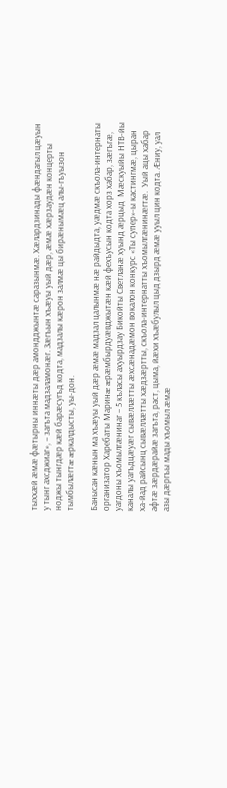тыххæй æмæ фæтырны иннæты дæр амондджынтæ саразынмæ. Хæлардзинады фæндагыл цæуын у тынг ахсджиаг», – загъта мадзаламонæг. Зæгъын хъæуы уый дæр, æмæ хæрзаудæн концерты ноджы тынгдæр кæй барæсугъд кодта, мадзалы кæрон залмæ цы бирæнымæц алы-гъуызон тымбылæгтæ æркалдысты, уы-дон.

Банысан кæнын ма хъæуы уый дæр æмæ мадзал цалынмæ нæ райдыдта, уæдмæ скъола-интернаты организатор Харебаты Маринæ æрæмбырдуæвджытæн кæй фехъусын кодта хорз хабар, зæгъгæ, уагдоны хъомылгæнинаг – 5 къласы ахуырдзау Бикойты Светланæ хуынд æрцыд  Мæскуыйы НТВ-йы каналы уагъдцæуæг сывæллæтты æхсæнадæмон вокалон конкурс «Ты супер»-ы кастингмæ, цыран ха-йад райсынц сывæллæтты хæдзæртты, скъола-интернатты хъомылгæнинæгтæ.  Уый ацы хабар афтæ зæрдæрайæ загъта, раст, цыма, йæхи хъæбулыл цыд дзырд æмæ ууыл цин кодта. Æниу, уал азы дæргъы мады хъомыл æмæ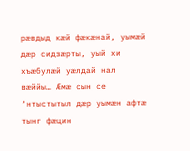рæвдыд кæй фæкæнай, уымæй дæр сидзæрты, уый хи хъæбулæй уæлдай нал вæййы… Æмæ сын се ‘нтыстытыл дæр уымæн афтæ тынг фæцин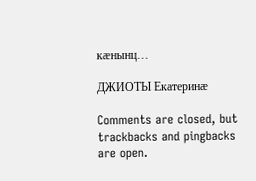кæнынц…

ДЖИОТЫ Екатеринæ

Comments are closed, but trackbacks and pingbacks are open.